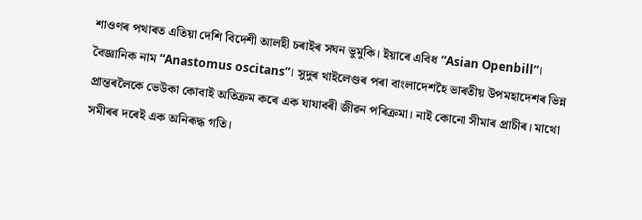শাওণৰ পথাৰত এতিয়া দেশি বিদেশী আলহী চৰাইৰ সঘন ভুমুকি। ইয়াৰে এবিধ “Asian Openbill”। বৈজ্ঞানিক নাম “Anastomus oscitans”। সুদুৰ থাইলেণ্ডৰ পৰা বাংলাদেশহৈ ভাৰতীয় উপমহাদেশৰ ভিন্ন প্ৰান্তৰলৈকে ভেউকা কোবাই অতিক্ৰম কৰে এক যাযাবৰী জীৱন পৰিক্ৰমা। নাই কোনো সীমাৰ প্ৰাচীৰ। মাথো সমীৰৰ দৰেই এক অনিৰূদ্ধ গতি।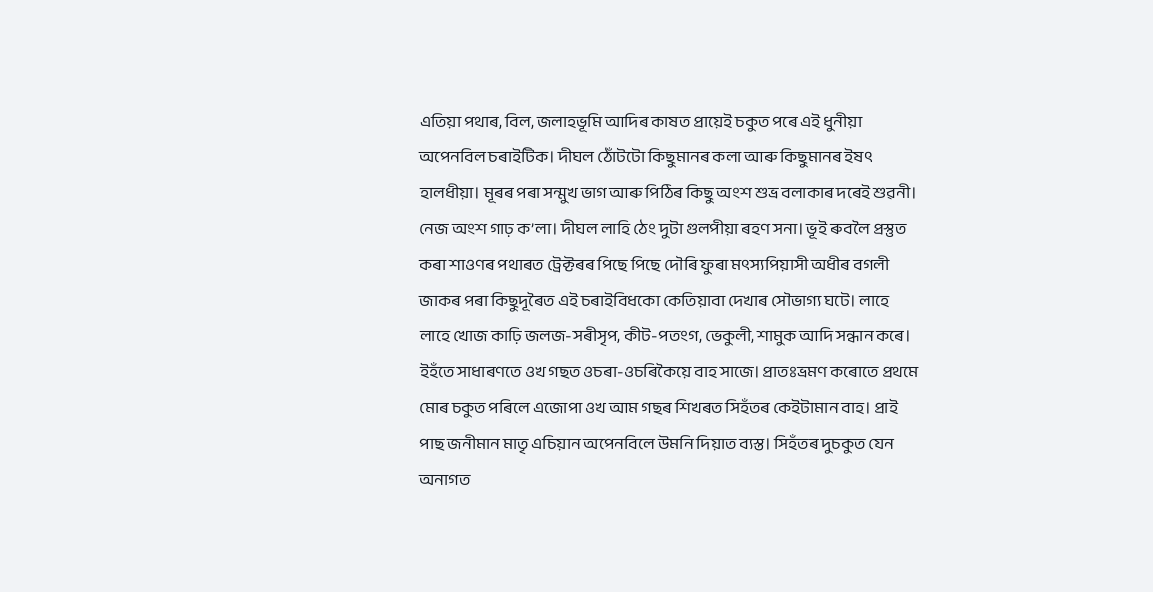এতিয়া পথাৰ, বিল, জলাহভূমি আদিৰ কাষত প্ৰায়েই চকুত পৰে এই ধুনীয়া অপেনবিল চৰাইটিক। দীঘল ঠোঁটটো কিছুমানৰ কলা আৰু কিছুমানৰ ইষৎ হালধীয়া। মূৰৰ পৰা সন্মুখ ভাগ আৰু পিঠিৰ কিছু অংশ শুভ্ৰ বলাকাৰ দৰেই শুৱনী। নেজ অংশ গাঢ় ক’লা। দীঘল লাহি ঠেং দুটা গুলপীয়া ৰহণ সনা। ভূই ৰুবলৈ প্ৰস্তুত কৰা শাওণৰ পথাৰত ট্ৰেক্টৰৰ পিছে পিছে দৌৰি ফুৰা মৎস্যপিয়াসী অধীৰ বগলী জাকৰ পৰা কিছুদূৰৈত এই চৰাইবিধকো কেতিয়াবা দেখাৰ সৌভাগ্য ঘটে। লাহে লাহে খোজ কাঢ়ি জলজ-সৰীসৃপ, কীট-পতংগ, ভেকুলী, শামুক আদি সন্ধান কৰে।
ইহঁতে সাধাৰণতে ওখ গছত ওচৰা-ওচৰিকৈয়ে বাহ সাজে। প্ৰাতঃভ্ৰমণ কৰোতে প্ৰথমে মোৰ চকুত পৰিলে এজোপা ওখ আম গছৰ শিখৰত সিহঁতৰ কেইটামান বাহ। প্ৰাই পাছ জনীমান মাতৃ এচিয়ান অপেনবিলে উমনি দিয়াত ব্যস্ত। সিহঁতৰ দুচকুত যেন অনাগত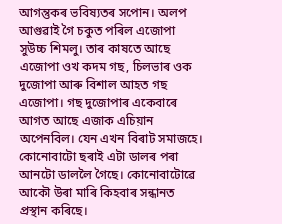আগন্তুকৰ ভবিষ্যতৰ সপোন। অলপ আগুৱাই গৈ চকুত পৰিল এজোপা সুউচ্চ শিমলু। তাৰ কাষতে আছে এজোপা ওখ কদম গছ, চিলভাৰ ওক দুজোপা আৰু বিশাল আহত গছ এজোপা। গছ দুজোপাৰ একেবাৰে আগত আছে এজাক এচিয়ান অপেনবিল। যেন এখন বিৰাট সমাজহে। কোনোবাটো ছৰাই এটা ডালৰ পৰা আনটো ডাললৈ গৈছে। কোনোবাটোৱে আকৌ উৰা মাৰি কিহবাৰ সন্ধানত প্ৰস্থান কৰিছে।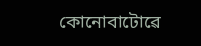কোনোবাটোৱে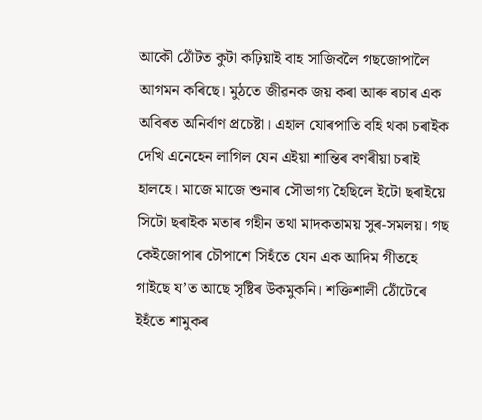আকৌ ঠোঁটত কুটা কঢ়িয়াই বাহ সাজিবলৈ গছজোপালৈ আগমন কৰিছে। মুঠতে জীৱনক জয় কৰা আৰু ৰচাৰ এক অবিৰত অনিৰ্বাণ প্ৰচেষ্টা। এহাল যোৰপাতি বহি থকা চৰাইক দেখি এনেহেন লাগিল যেন এইয়া শান্তিৰ বণৰীয়া চৰাই হালহে। মাজে মাজে শুনাৰ সৌভাগ্য হৈছিলে ইটো ছৰাইয়ে সিটো ছৰাইক মতাৰ গহীন তথা মাদকতাময় সুৰ-সমলয়। গছ কেইজোপাৰ চৌপাশে সিহঁতে যেন এক আদিম গীতহে গাইছে য’ত আছে সৃষ্টিৰ উকমুকনি। শক্তিশালী ঠোঁটেৰে ইহঁতে শামুকৰ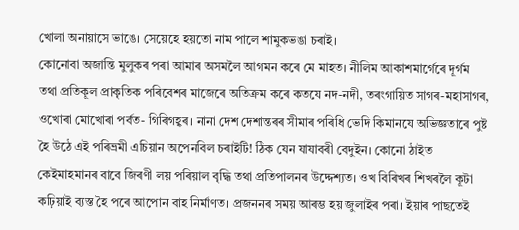খোলা অনায়াসে ভাঙে। সেয়েহে হয়তো নাম পালে শামুকভঙা চৰাই।
কোনোবা অজান্তি মুলুকৰ পৰা আমাৰ অসমলৈ আগমন কৰে মে মাহত। নীলিম আকাশমাৰ্গেৰে দূৰ্গম তথা প্রতিকূল প্রাকৃতিক পৰিবেশৰ মাজেৰে অতিক্রম কৰে কতযে নদ-নদী, তৰংগায়িত সাগৰ-মহাসাগৰ, ওখোৰা মোখোৰা পৰ্বত- গিৰিগহ্বৰ। নানা দেশ দেশান্তৰৰ সীমাৰ পৰিধি ভেদি কিমানযে অভিজ্ঞতাৰে পুষ্ট হৈ উঠে এই পৰিভ্ৰমী এচিয়ান অপেনবিল চৰাইটি! ঠিক যেন যাযাবৰী বেদুইন। কোনো ঠাইত কেইমাহমানৰ বাবে জিৰণী লয় পৰিয়াল বৃদ্ধি তথা প্ৰতিপালনৰ উদ্দেশ্যত। ওখ বিৰিখৰ শিখৰলৈ কূটা কঢ়িয়াই ব্যস্ত হৈ পৰে আপোন বাহ নিৰ্মাণত। প্ৰজননৰ সময় আৰম্ভ হয় জুলাইৰ পৰা। ইয়াৰ পাছতেই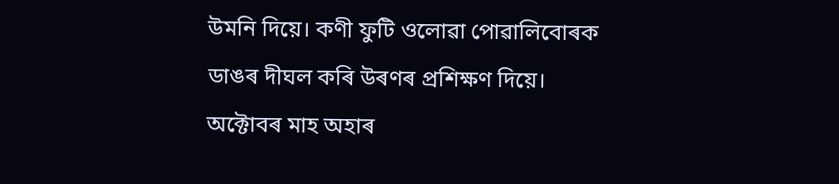উমনি দিয়ে। কণী ফুটি ওলোৱা পোৱালিবোৰক ডাঙৰ দীঘল কৰি উৰণৰ প্ৰশিক্ষণ দিয়ে। অক্টোবৰ মাহ অহাৰ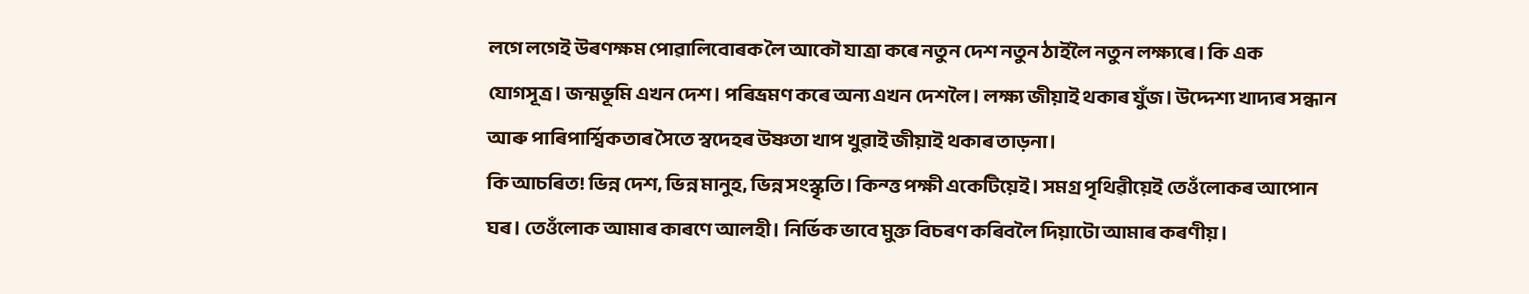লগে লগেই উৰণক্ষম পোৱালিবোৰক লৈ আকৌ যাত্ৰা কৰে নতুন দেশ নতুন ঠাইলৈ নতুন লক্ষ্যৰে। কি এক যোগসূত্ৰ। জন্মভূমি এখন দেশ। পৰিভ্ৰমণ কৰে অন্য এখন দেশলৈ। লক্ষ্য জীয়াই থকাৰ যুঁজ। উদ্দেশ্য খাদ্যৰ সন্ধান আৰু পাৰিপাৰ্শ্বিকতাৰ সৈতে স্বদেহৰ উষ্ণতা খাপ খুৱাই জীয়াই থকাৰ তাড়না।
কি আচৰিত! ভিন্ন দেশ, ভিন্ন মানুহ, ভিন্ন সংস্কৃতি। কিন্ত্ত পক্ষী একেটিয়েই। সমগ্ৰ পৃথিৱীয়েই তেওঁলোকৰ আপোন ঘৰ। তেওঁলোক আমাৰ কাৰণে আলহী। নিৰ্ভিক ভাবে মুক্ত বিচৰণ কৰিবলৈ দিয়াটো আমাৰ কৰণীয়।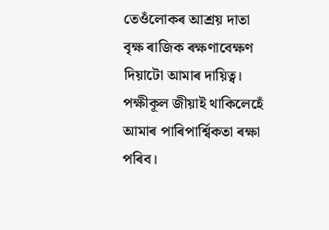তেওঁলোকৰ আশ্ৰয় দাতা বৃক্ষ ৰাজিক ৰক্ষণাবেক্ষণ দিয়াটো আমাৰ দায়িত্ব। পক্ষীকূল জীয়াই থাকিলেহেঁ আমাৰ পাৰিপাৰ্শ্বিকতা ৰক্ষা পৰিব।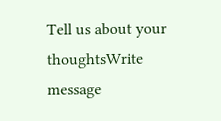Tell us about your thoughtsWrite message